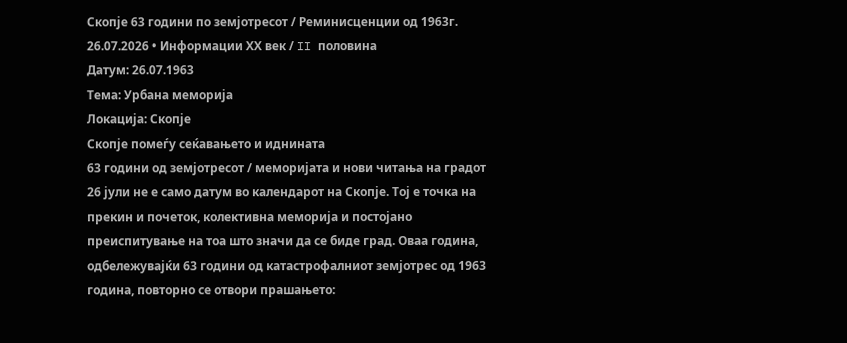Скопје 63 години по земјотресот / Реминисценции од 1963г.
26.07.2026 • Информации ХХ век / II половина
Датум: 26.07.1963
Тема: Урбана меморија
Локација: Скопје
Скопје помеѓу сеќавањето и иднината
63 години од земјотресот / меморијата и нови читања на градот
26 јули не е само датум во календарот на Скопје. Тој е точка на прекин и почеток, колективна меморија и постојано преиспитување на тоа што значи да се биде град. Оваа година, одбележувајќи 63 години од катастрофалниот земјотрес од 1963 година, повторно се отвори прашањето: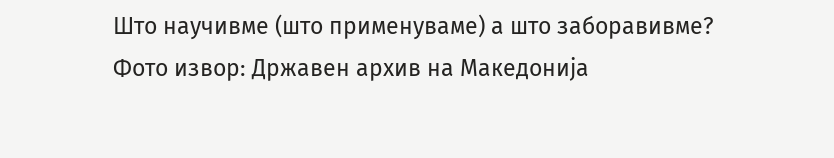Што научивме (што применуваме) а што заборавивме?
Фото извор: Државен архив на Македонија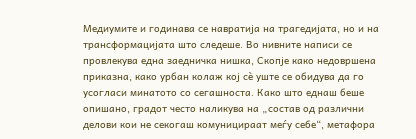Медиумите и годинава се навратија на трагедијата, но и на трансформацијата што следеше. Во нивните написи се провлекува една заедничка нишка, Скопје како недовршена приказна, како урбан колаж кој сè уште се обидува да го усогласи минатото со сегашноста. Како што еднаш беше опишано, градот често наликува на „состав од различни делови кои не секогаш комуницираат меѓу себе“, метафора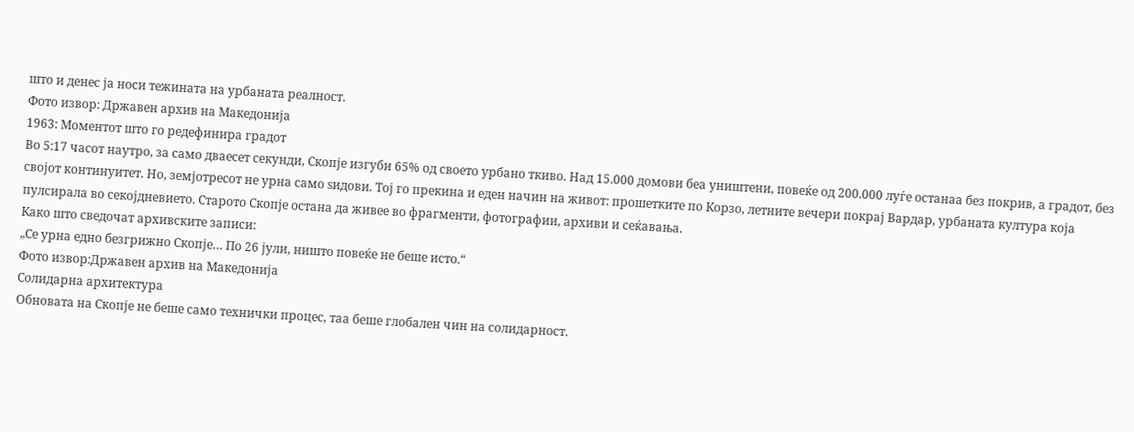што и денес ја носи тежината на урбаната реалност.
Фото извор: Државен архив на Македонија
1963: Моментот што го редефинира градот
Во 5:17 часот наутро, за само дваесет секунди, Скопје изгуби 65% од своето урбано ткиво. Над 15.000 домови беа уништени, повеќе од 200.000 луѓе останаа без покрив, а градот, без својот континуитет. Но, земјотресот не урна само ѕидови. Тој го прекина и еден начин на живот: прошетките по Корзо, летните вечери покрај Вардар, урбаната култура која пулсирала во секојдневието. Старото Скопје остана да живее во фрагменти, фотографии, архиви и сеќавања.
Како што сведочат архивските записи:
„Се урна едно безгрижно Скопје… По 26 јули, ништо повеќе не беше исто.“
Фото извор:Државен архив на Македонија
Солидарна архитектура
Обновата на Скопје не беше само технички процес, таа беше глобален чин на солидарност.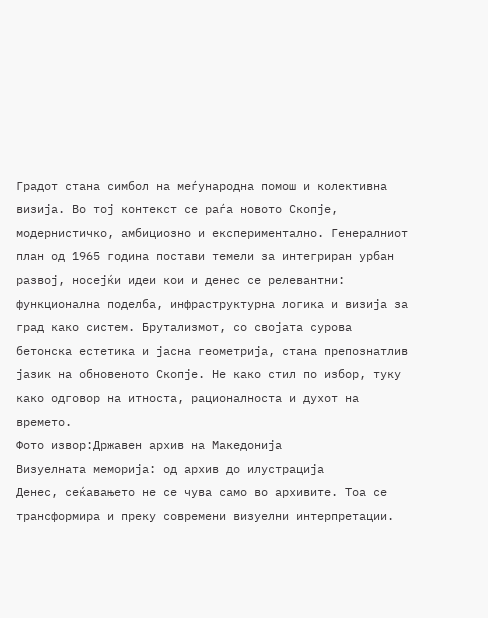Градот стана симбол на меѓународна помош и колективна визија. Во тој контекст се раѓа новото Скопје, модернистичко, амбициозно и експериментално. Генералниот план од 1965 година постави темели за интегриран урбан развој, носејќи идеи кои и денес се релевантни: функционална поделба, инфраструктурна логика и визија за град како систем. Брутализмот, со својата сурова бетонска естетика и јасна геометрија, стана препознатлив јазик на обновеното Скопје. Не како стил по избор, туку како одговор на итноста, рационалноста и духот на времето.
Фото извор:Државен архив на Македонија
Визуелната меморија: од архив до илустрација
Денес, сеќавањето не се чува само во архивите. Тоа се трансформира и преку современи визуелни интерпретации.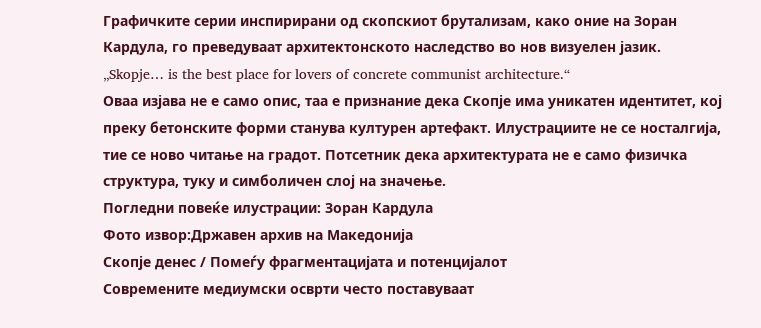Графичките серии инспирирани од скопскиот брутализам, како оние на Зоран Кардула, го преведуваат архитектонското наследство во нов визуелен јазик.
„Skopje… is the best place for lovers of concrete communist architecture.“
Оваа изјава не е само опис, таа е признание дека Скопје има уникатен идентитет, кој преку бетонските форми станува културен артефакт. Илустрациите не се носталгија, тие се ново читање на градот. Потсетник дека архитектурата не е само физичка структура, туку и симболичен слој на значење.
Погледни повеќе илустрации: Зоран Кардула
Фото извор:Државен архив на Македонија
Скопје денес / Помеѓу фрагментацијата и потенцијалот
Современите медиумски осврти често поставуваат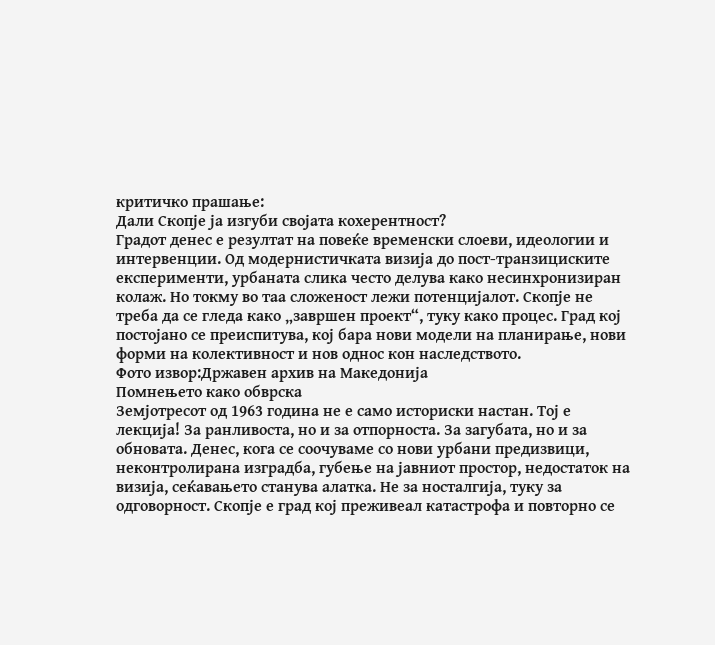критичко прашање:
Дали Скопје ја изгуби својата кохерентност?
Градот денес е резултат на повеќе временски слоеви, идеологии и интервенции. Од модернистичката визија до пост-транзициските експерименти, урбаната слика често делува како несинхронизиран колаж. Но токму во таа сложеност лежи потенцијалот. Скопје не треба да се гледа како „завршен проект“, туку како процес. Град кој постојано се преиспитува, кој бара нови модели на планирање, нови форми на колективност и нов однос кон наследството.
Фото извор:Државен архив на Македонија
Помнењето како обврска
Земјотресот од 1963 година не е само историски настан. Тој е лекција! За ранливоста, но и за отпорноста. За загубата, но и за обновата. Денес, кога се соочуваме со нови урбани предизвици, неконтролирана изградба, губење на јавниот простор, недостаток на визија, сеќавањето станува алатка. Не за носталгија, туку за одговорност. Скопје е град кој преживеал катастрофа и повторно се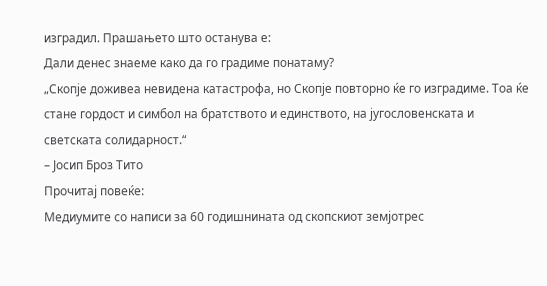изградил. Прашањето што останува е:
Дали денес знаеме како да го градиме понатаму?
„Скопје доживеа невидена катастрофа, но Скопје повторно ќе го изградиме. Тоа ќе стане гордост и симбол на братството и единството, на југословенската и светската солидарност.“
– Јосип Броз Тито
Прочитај повеќе:
Медиумите со написи за 60 годишнината од скопскиот земјотрес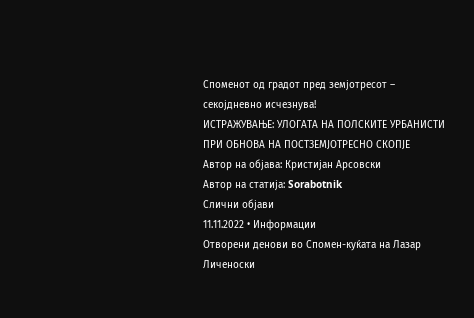Споменот од градот пред земјотресот – секојдневно исчезнува!
ИСТРАЖУВАЊЕ: УЛОГАТА НА ПОЛСКИТЕ УРБАНИСТИ ПРИ ОБНОВА НА ПОСТЗЕМЈОТРЕСНО СКОПЈЕ
Автор на објава: Кристијан Арсовски
Автор на статија: Sorabotnik
Слични објави
11.11.2022 • Информации
Отворени денови во Спомен-куќата на Лазар Личеноски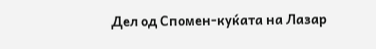Дел од Спомен-куќата на Лазар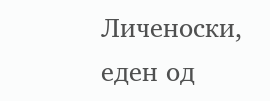Личеноски, еден од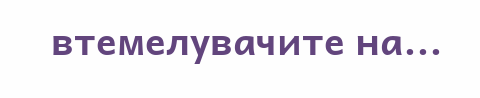втемелувачите на...